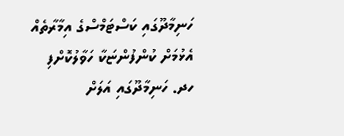ހަނިމާދޫގައި ކަސްޓަމްސްގެ އިމާރާތެއް އެޅުމަށް ކުންފުންޏަކާ ހަވާލުކޮށްފި
ހދ. ހަނިމާދޫގައި އަލަށް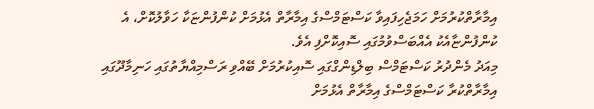އިމާރާތްކުރުމަށް ހަމަޖެހިފައިވާ ކަސްޓަމްސްގެ އިމާރާތް އެޅުމަށް ކުންފުންޏަކާ ހަވާލުކޮށް، އެ ކުންފުންޏާއެކު އެއްބަސްވުމުގައި ސޮއިކޮށްފި އެވެ.
މިއަދު މެންދުރު ކަސްޓަމްސް ބިލްޑިންގްގައި ސޮއިކުރުމަށް ބޭއްވި ރަސްމިއްޔާތުގައި ހަނިމާދޫގައި އިމާރާތްކުރާ ކަސްޓަމްސްގެ އިމާރާތް އެޅުމަށް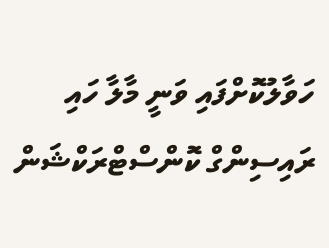ހަވާލުކޮށްފައި ވަނީ މާލާ ހައި ރައިސިންގް ކޮންސްޓްރަކްޝަން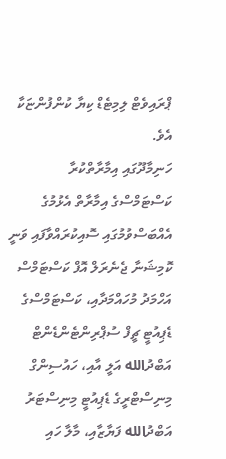ޕްރައިވެޓް ލިމިޓެޑް ކިޔާ ކުންފުންޏަކާ އެވެ.
ހަނިމާދޫގައި އިމާރާތްކުރާ ކަސްޓަމްސްގެ އިމާރާތް އެޅުމުގެ އެއްބަސްވުމުގައި ސޮއިކުރައްވާފައި ވަނީ ކޮމިޝަނާ ޖެނެރަލް އޮފް ކަސްޓަމްސް އަހްމަދު މުހައްމަދާއި، ކަސްޓަމްސްގެ ޑެޕިއުޓީ ޗީފް ސުޕްރިންޓެންޑެންޓް އަބްދުالله އަލީ އާއި، ހައުސިންގް މިނިސްޓްރީގެ ޑެޕިއުޓީ މިނިސްޓަރު އަބްދުالله ފަޔާޒާއި، މާލާ ހައި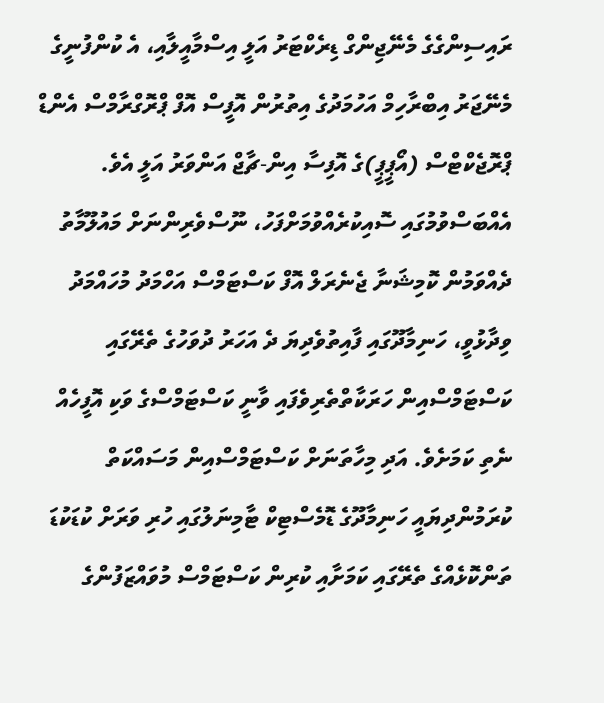ރައިސިންގެގެ މެނޭޖިންގް ޑިރެކްޓަރު އަލީ އިސްމާއީލާއި، އެ ކުންފުނީގެ މެނޭޖަރު އިބްރާހިމް އަހުމަދުގެ އިތުރުން އޮފީސް އޮފް ޕްރޮގްރާމްސް އެންޑް ޕްރޮޖެކްޓްސް (އޯޕީޕީ)ގެ އޮފިސާ އިން-ޗާޖް އަންވަރު އަލީ އެވެ.
އެއްބަސްވުމުގައި ސޮއިކުރެއްވުމަށްފަހު، ނޫސްވެރިންނަށް މައުލޫމާތު ދެއްވަމުން ކޮމިޝަނާ ޖެނެރަލް އޮފް ކަސްޓަމްސް އަހްމަދު މުހައްމަދު ވިދާޅުވީ، ހަނިމާދޫގައި ފާއިތުވެދިޔަ ދެ އަހަރު ދުވަހުގެ ތެރޭގައި ކަސްޓަމްސްއިން ހަރަކާތްތެރިވެފައި ވާނީ ކަސްޓަމްސްގެ ވަކި އޮފީހެއް ނެތި ކަމަށެވެ. އަދި މިހާތަނަށް ކަސްޓަމްސްއިން މަސައްކަތް ކުރަމުންދިޔައީ ހަނިމާދޫގެ ޑޮމެސްޓިކް ޓާމިނަލުގައި ހުރި ވަރަށް ކުޑަކުޑަ ތަންކޮޅެއްގެ ތެރޭގައި ކަމަށާއި ކުރިން ކަސްޓަމްސް މުވައްޒަފުންގެ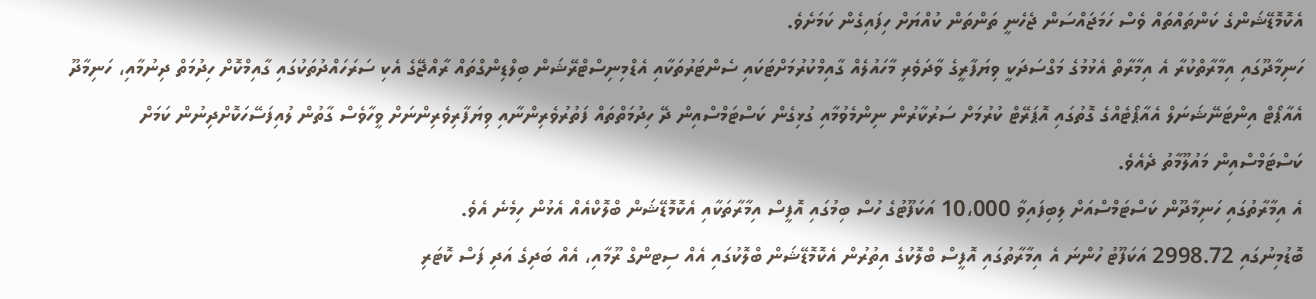އެކޮމޮޑޭޝަންގެ ކަންތައްތައް ވެސް ހަމަޖައްސަން ޖެހެނީ ތަންތަން ކުއްޔަށް ހިފައިގެން ކަމަށެވެ.
ހަނިމާދޫގައި އިމާރާތްކުރާ އެ އިމާރާތް އެޅުމުގެ މަގްސަދަކީ ވިޔަފާރީގެ ވާދަވެރި މާހައުލެއް ގާއިމްކުރުމަށްޓަކައި ސެންޓަރުތަކާއި އެޑްމިނިސްޓްރޭޝަން ބިލްޑިންގްތައް ރާއްޖޭގެ އެކި ސަރަހައްދުތަކުގައި ގާއިމްކޮށް ހިދުމަތް ދިނުމާއި، ހަނިމާދޫ އެއާޕޯޓް އިންޓަނޭޝަނަލް އެއާޕޯޓެއްގެ ގޮތުގައި އޮޕަރޭޓް ކުރުމަށް ސަރުކާރުން ނިންމެވުމާއި ގުޅިގެން ކަސްޓަމްސްއިން ދޭ ހިދުމަތްތައް ފަތުރުވެރިންނާއި ވިޔަފާރިވެރިންނަށް ވީހާވެސް ގާތުން ލުއިފަސޭހަކޮށްދިނުން ކަމަށް ކަސްޓަމްސްއިން މައުލޫމާތު ދެއެވެ.
އެ އިމާރާތުގައި ހަނިމާދޫން ކަސްޓަމްސްއަށް ލިބިފައިވާ 10،000 އަކަފޫޓުގެ ހުސް ބިމުގައި އޮފީސް އިމާރާތަކާއި އެކޮމޮޑޭޝަން ބްލޮކްއެއް އެޅުން ހިމެނެ އެވެ.
ބޮޑުމިނުގައި 2998.72 އަކަފޫޓު ހުންނަ އެ އިމާރާތުގައި އޮފީސް ބްލޮކުގެ އިތުރުން އެކޮމޮޑޭޝަން ބްލޮކުގައި އެއް ސިޓންގް ރޫމާއި، އެއް ބަދިގެ އަދި ފަސް ކޮޓަރި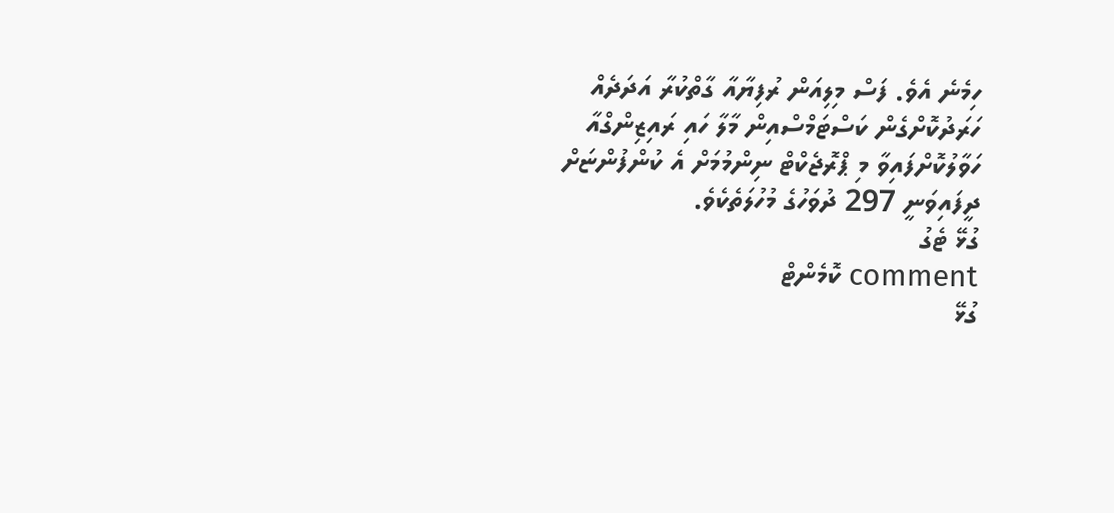ހިމެނެ އެވެ. ފަސް މިލިއަން ރުފިޔާއާ ގާތްކުރާ އަދަދެއް ހަރަދުކޮށްގެން ކަސްޓަމްސްއިން މާލާ ހައި ރައިޒިންގްއާ ހަވާލުކޮށްފައިވާ މި ޕްރޮޖެކްޓް ނިންމުމަށް އެ ކުންފުންޏަށް ދީފައިވަނީ 297 ދުވަހުގެ މުހުލަތެކެވެ.
ގުޅޭ ޓެގު
comment ކޮމެންޓް
ގުޅޭ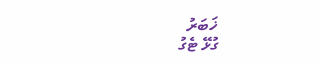ޚަބަރު
ގުޅޭ ޓެގު